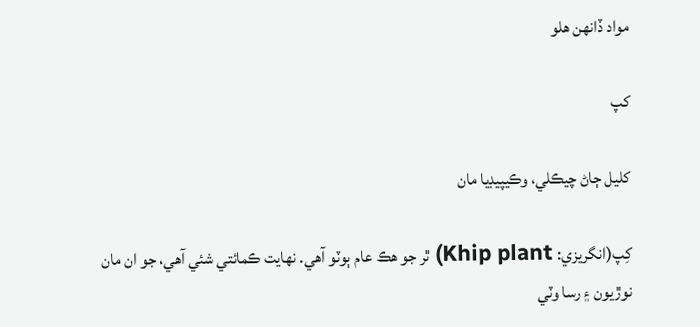مواد ڏانھن هلو

کپ

کليل ڄاڻ چيڪلي، وڪيپيڊيا مان

کِپ(انگريزي: Khip plant) ٿر جو ھڪ عام ٻوٽو آهي. نهايت ڪمائتي شئي آهي، جو ان مان نوڙيون ۽ رسا وٽي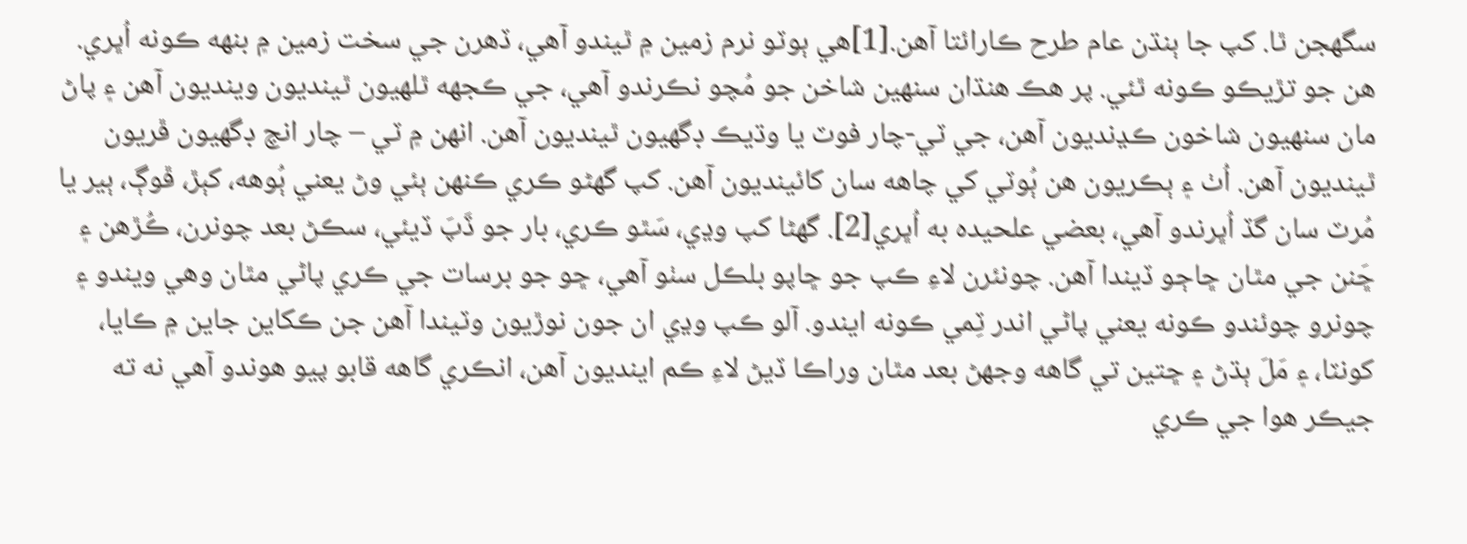سگهجن ٿا. کپ جا ٻنڌن عام طرح ڪارائتا آهن.[1]هي ٻوٽو نرم زمين ۾ ٿيندو آهي، ڏهرن جي سخت زمين ۾ بنهه ڪونه اُڀري. هن جو تڙيڪو ڪونه ٿئي. پر هڪ هنڌان سنهين شاخن جو مُچو نڪرندو آهي، جي ڪجهه ٿلهيون ٿينديون وينديون آهن ۽ پاڻ مان سنهيون شاخون ڪڍنديون آهن، جي ٽي-چار فوٽ يا وڌيڪ ڊگهيون ٿينديون آهن. انهن ۾ ٽي – چار انچ ڊگهيون ڦريون ٿينديون آهن. اُٺ ۽ ٻڪريون هن ٻُوٽي کي چاهه سان کائينديون آهن. کپ گهڻو ڪري ڪنهن ٻئي وڻ يعني ٻُوهه، کٻڙ، ڦوڳ، ٻير يا مُرٽ سان گڏ اُڀرندو آهي، بعضي علحيده به اُڀري[2]. گهڻا کپ وڍي، سَٿو ڪري، بار جو ڏَپَ ڏيئي، سڪڻ بعد چونرن، ڪُڙهن ۽ ڇَنن جي مٿان ڇاڄو ڏيندا آهن. چونئرن لاءِ ڪپ جو ڇاپو بلڪل سٺو آهي، ڇو جو برسات جي ڪري پاڻي مٿان وهي ويندو ۽ چونرو چوئندو ڪونه يعني پاڻي اندر ٽِمي ڪونه ايندو. آلو ڪپ وڍي ان جون نوڙيون وٽيندا آهن جن ڪکاين جاين ۾ ڪايا، کونٽا، ۽ مَلَ ٻڌڻ ۽ ڇتين تي گاهه وجهڻ بعد مٿان وراڪا ڏيڻ لاءِ ڪم اينديون آهن، انڪري گاهه قابو پيو هوندو آهي نه ته جيڪر هوا جي ڪري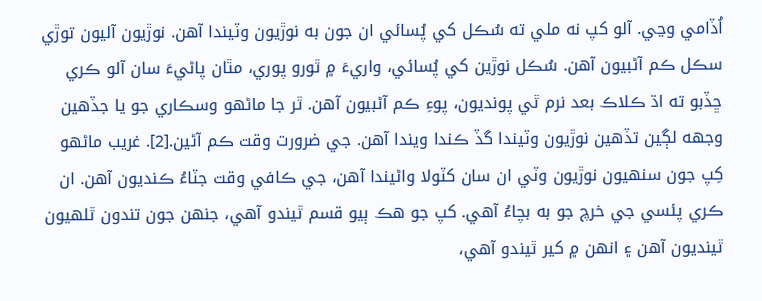اُڏامي وڃي. آلو کپ نه ملي ته سُڪل کي پُسائي ان جون به نوڙيون وٽيندا آهن. نوڙيون آليون توڙي سڪل ڪم آڻبيون آهن. سُڪل نوڙين کي پُسائي، واريءَ ۾ ٿورو پوري، مٿان پاڻيءَ سان آلو ڪري ڇڏبو ته اڌ ڪلاڪ بعد نرم ٿي پونديون، پوءِ ڪم آڻبيون آهن. ٿر جا ماڻهو وسڪاري جو يا جڏهين وجهه لڳين تڏهين نوڙيون وٽيندا گڏ ڪندا ويندا آهن. جي ضرورت وقت ڪم آڻين.[2]. غريب ماڻهو کِپ جون سنهيون نوڙيون وٽي ان سان کٽولا واڻيندا آهن، جي ڪافي وقت جٽاءُ ڪنديون آهن. ان ڪري پئسي جي خرچ جو به بچاءُ آهي. کپ جو هڪ ٻيو قسم ٿيندو آهي، جنهن جون تندون ٿلهيون ٿينديون آهن ۽ انهن ۾ کير ٿيندو آهي،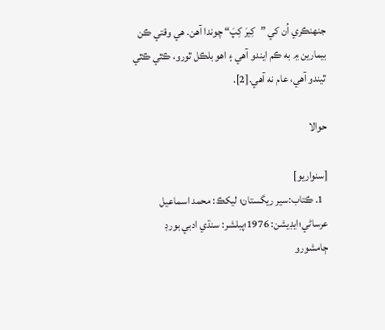جنهنڪري اُن کي ”کِيرَ کِپَ“ چوندا آهن. هي وقتي ڪن بيمارين ۾ به ڪم ايندو آهي ۽ اهو بلڪل ٿورو، ڪٿي ڪٿي ٿيندو آهي، عام نه آهي.[2].

حوالا

[سنواريو]
  1. ڪتاب:سير ريگستان؛ ليکڪ: محمد اسماعيل عرساڻي؛ايڊيشن: 1976؛پبلشر: سنڌي ادبي بورڊ ڄامشورو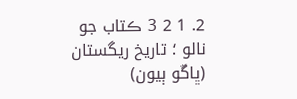2. 1 2 3 ڪتاب جو نالو ؛ تاريخ ريگستان (ڀاڱو ٻيون)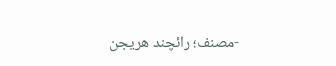-مصنف؛ رائچند هريجن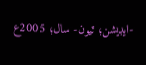-ايڊيشن؛ ٽيون- سال؛ 2005ع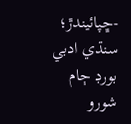-ڇپائيندڙ؛ سنڌي ادبي بورڊ ڄام شورو